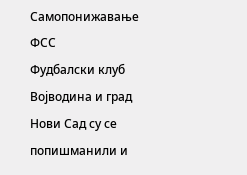Самопонижавање ФСС
Фудбалски клуб Војводина и град Нови Сад су се попишманили и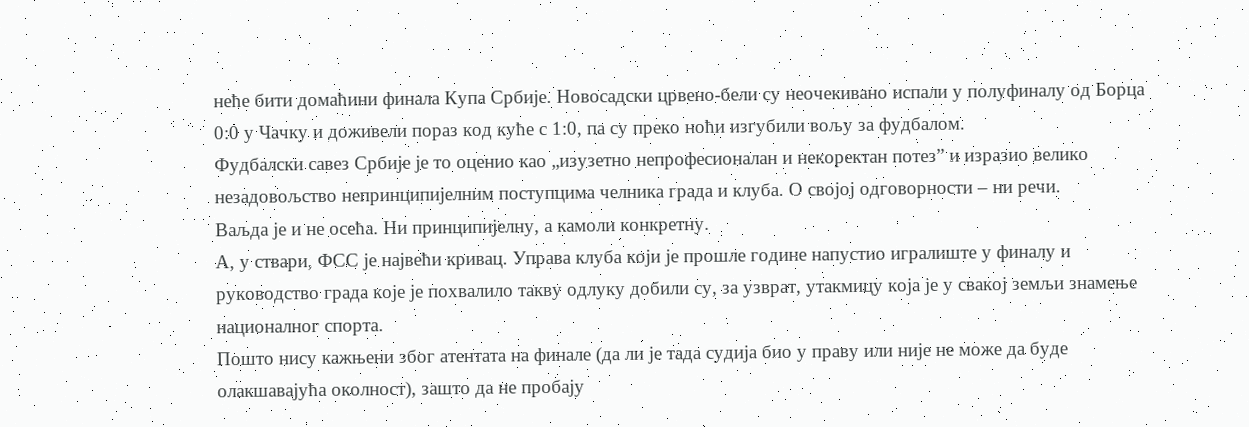неће бити домаћини финала Купа Србије. Новосадски црвено-бели су неочекивано испали у полуфиналу од Борца 0:0 у Чачку и доживели пораз код куће с 1:0, па су преко ноћи изгубили вољу за фудбалом.
Фудбалски савез Србије је то оценио као „изузетно непрофесионалан и некоректан потез” и изразио велико незадовољство непринципијелним поступцима челника града и клуба. О својој одговорности – ни речи.
Ваљда је и не осећа. Ни принципијелну, а камоли конкретну.
А, у ствари, ФСС је највећи кривац. Управа клуба који је прошле године напустио игралиште у финалу и руководство града које је похвалило такву одлуку добили су, за узврат, утакмицу која је у свакој земљи знамење националног спорта.
Пошто нису кажњени због атентата на финале (да ли је тада судија био у праву или није не може да буде олакшавајућа околност), зашто да не пробају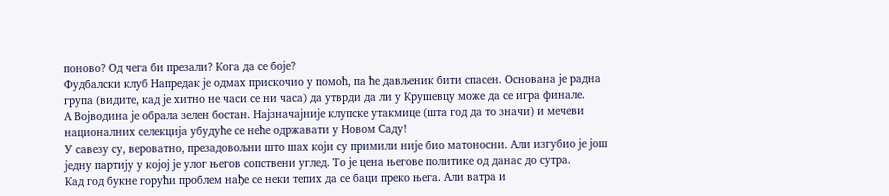поново? Од чега би презали? Кога да се боје?
Фудбалски клуб Напредак је одмах прискочио у помоћ, па ће дављеник бити спасен. Основана је радна група (видите, кад је хитно не часи се ни часа) да утврди да ли у Крушевцу може да се игра финале.
А Војводина је обрала зелен бостан. Најзначајније клупске утакмице (шта год да то значи) и мечеви националних селекција убудуће се неће одржавати у Новом Саду!
У савезу су, вероватно, презадовољни што шах који су примили није био матоносни. Али изгубио је још једну партију у којој је улог његов сопствени углед. То је цена његове политике од данас до сутра.
Кад год букне горући проблем нађе се неки тепих да се баци преко њега. Али ватра и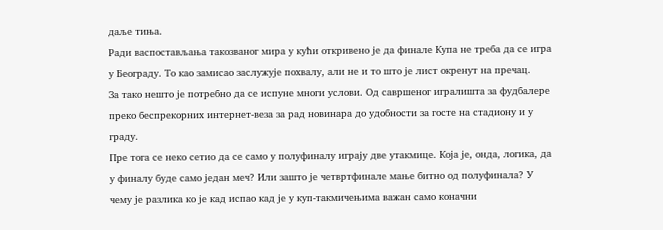даље тиња.
Ради васпостављања такозваног мира у кући откривено је да финале Купа не треба да се игра у Београду. То као замисао заслужује похвалу, али не и то што је лист окренут на пречац.
За тако нешто је потребно да се испуне многи услови. Од савршеног игралишта за фудбалере преко беспрекорних интернет-веза за рад новинара до удобности за госте на стадиону и у граду.
Пре тога се неко сетио да се само у полуфиналу играју две утакмице. Која је, онда, логика, да у финалу буде само један меч? Или зашто је четвртфинале мање битно од полуфинала? У чему је разлика ко је кад испао кад је у куп-такмичењима важан само коначни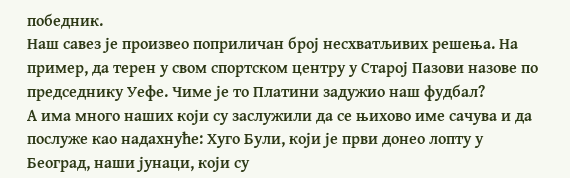победник.
Наш савез је произвео поприличан број несхватљивих решења. На пример, да терен у свом спортском центру у Старој Пазови назове по председнику Уефе. Чиме је то Платини задужио наш фудбал?
А има много наших који су заслужили да се њихово име сачува и да послуже као надахнуће: Хуго Були, који је први донео лопту у Београд, наши јунаци, који су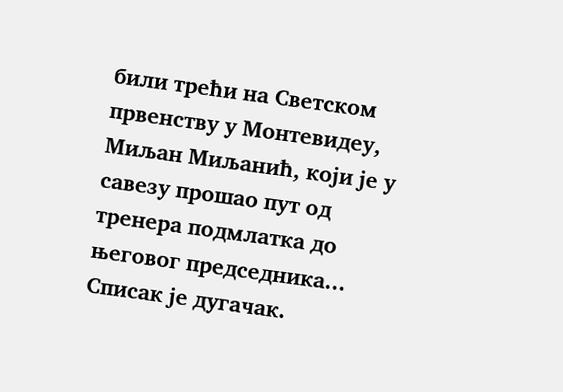били трећи на Светском првенству у Монтевидеу, Миљан Миљанић, који је у савезу прошао пут од тренера подмлатка до његовог председника... Списак је дугачак.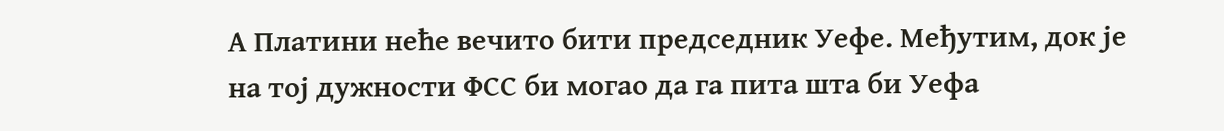А Платини неће вечито бити председник Уефе. Међутим, док је на тој дужности ФСС би могао да га пита шта би Уефа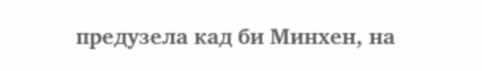предузела кад би Минхен, на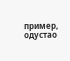пример, одустао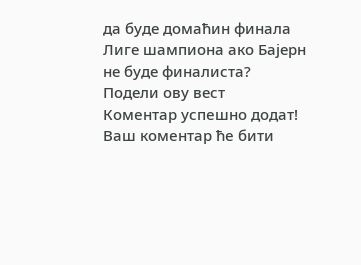да буде домаћин финала Лиге шампиона ако Бајерн не буде финалиста?
Подели ову вест
Комeнтар успeшно додат!
Ваш комeнтар ћe бити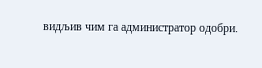видљив чим га администратор одобри.